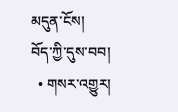མདུན་ངོས།
བོད་ཀྱི་དུས་བབ།
  • གསར་འགྱུར།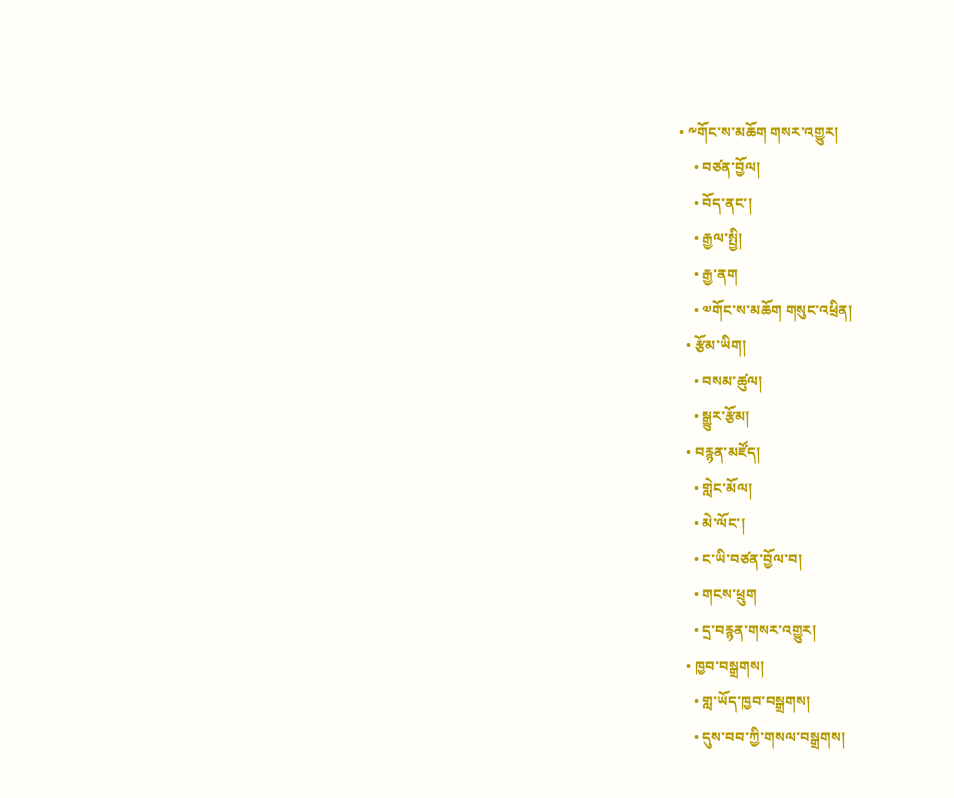• ༸གོང་ས་མཆོག གསར་འགྱུར།
    • བཙན་བྱོལ།
    • བོད་ནང་།
    • རྒྱལ་སྤྱི།
    • རྒྱ་ནག
    • ༧གོང་ས་མཆོག གསུང་འཕྲིན།
  • རྩོམ་ཡིག།
    • བསམ་ཚུལ།
    • སྒྱུར་རྩོམ།
  • བརྙན་མཛོད།
    • གླེང་མོལ།
    • མེ་ལོང་།
    • ང་ཡི་བཙན་བྱོལ་བ།
    • གངས་ཕྲུག
    • དྲ་བརྙན་གསར་འགྱུར།
  • ཁྱབ་བསྒྲགས།
    • གླ་ཡོད་ཁྱབ་བསྒྲགས།
    • དུས་བབ་ཀྱི་གསལ་བསྒྲགས།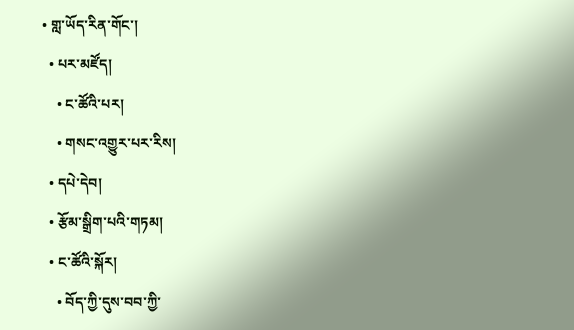• གླ་ཡོད་རིན་གོང་།
  • པར་མཛོད།
    • ང་ཚོའི་པར།
    • གསང་འགྱུར་པར་རིས།
  • དཔེ་དེབ།
  • རྩོམ་སྒྲིག་པའི་གཏམ།
  • ང་ཚོའི་སྐོར།
    • བོད་ཀྱི་དུས་བབ་ཀྱི་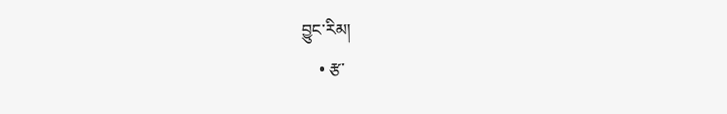བྱུང་རིམ།
    • རྩ་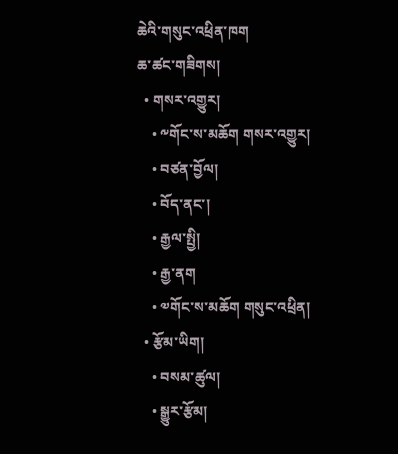ཆེའི་གསུང་འཕྲིན་ཁག
ཆ་ཚང་གཟིགས།
  • གསར་འགྱུར།
    • ༸གོང་ས་མཆོག གསར་འགྱུར།
    • བཙན་བྱོལ།
    • བོད་ནང་།
    • རྒྱལ་སྤྱི།
    • རྒྱ་ནག
    • ༧གོང་ས་མཆོག གསུང་འཕྲིན།
  • རྩོམ་ཡིག།
    • བསམ་ཚུལ།
    • སྒྱུར་རྩོམ།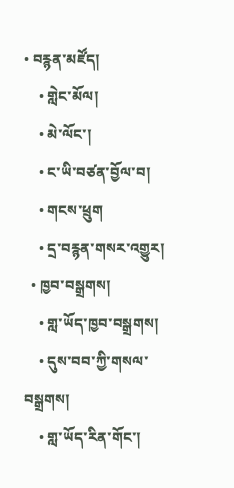• བརྙན་མཛོད།
    • གླེང་མོལ།
    • མེ་ལོང་།
    • ང་ཡི་བཙན་བྱོལ་བ།
    • གངས་ཕྲུག
    • དྲ་བརྙན་གསར་འགྱུར།
  • ཁྱབ་བསྒྲགས།
    • གླ་ཡོད་ཁྱབ་བསྒྲགས།
    • དུས་བབ་ཀྱི་གསལ་བསྒྲགས།
    • གླ་ཡོད་རིན་གོང་།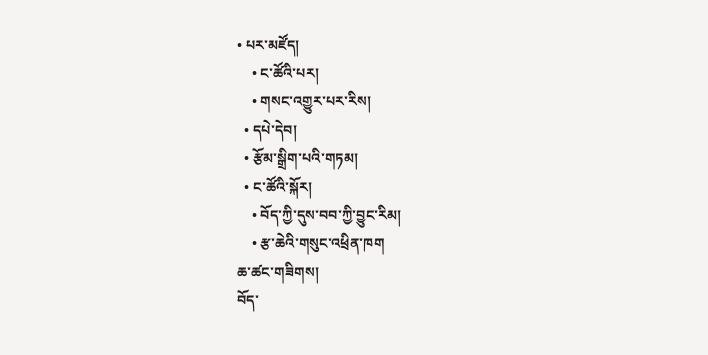• པར་མཛོད།
    • ང་ཚོའི་པར།
    • གསང་འགྱུར་པར་རིས།
  • དཔེ་དེབ།
  • རྩོམ་སྒྲིག་པའི་གཏམ།
  • ང་ཚོའི་སྐོར།
    • བོད་ཀྱི་དུས་བབ་ཀྱི་བྱུང་རིམ།
    • རྩ་ཆེའི་གསུང་འཕྲིན་ཁག
ཆ་ཚང་གཟིགས།
བོད་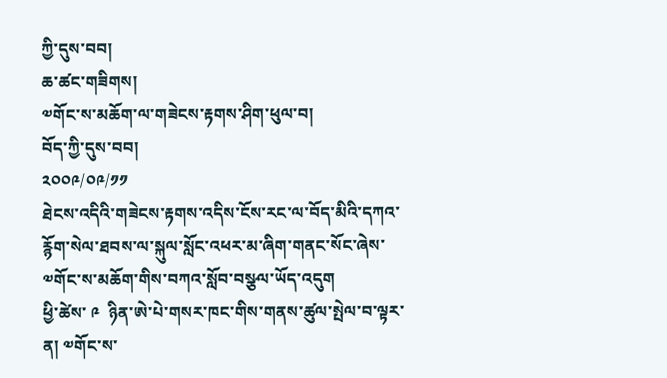ཀྱི་དུས་བབ།
ཆ་ཚང་གཟིགས།
༧གོང་ས་མཆོག་ལ་གཟེངས་རྟགས་ཤིག་ཕུལ་བ།
བོད་ཀྱི་དུས་བབ།
༢༠༠༩/༠༩/༡༡
ཐེངས་འདིའི་གཟེངས་རྟགས་འདིས་ངོས་རང་ལ་བོད་མིའི་དཀའ་རྙོག་སེལ་ཐབས་ལ་སྐུལ་སློང་འཕར་མ་ཞིག་གནང་སོང་ཞེས་༧གོང་ས་མཆོག་གིས་བཀའ་སློབ་བསྩལ་ཡོད་འདུག
ཕྱི་ཚེས་ ༩  ཉིན་ཨེ་པེ་གསར་ཁང་གིས་གནས་ཚུལ་སྤེལ་བ་ལྟར་ན། ༧གོང་ས་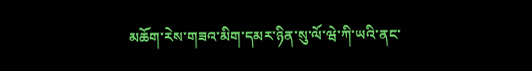མཆོག་རེས་གཟའ་མིག་དམར་ཉིན་སུ་ལོ་ཝེ་ཀི་ཡའི་ནང་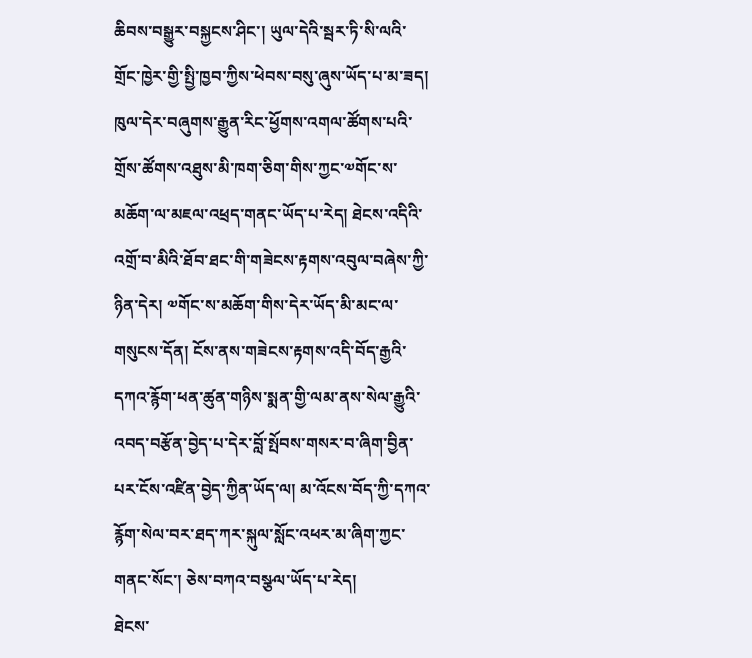ཆིབས་བསྒྱུར་བསྐྱངས་ཤིང་། ཡུལ་དེའི་སྦར་ཏི་སི་ལའི་གྲོང་ཁྱེར་གྱི་སྤྱི་ཁྱབ་ཀྱིས་ཕེབས་བསུ་ཞུས་ཡོད་པ་མ་ཟད། ཁུལ་དེར་བཞུགས་རྒྱུན་རིང་ཕྱོགས་འགལ་ཚོགས་པའི་གྲོས་ཚོགས་འཐུས་མི་ཁག་ཅིག་གིས་ཀྱང་༧གོང་ས་མཆོག་ལ་མཇལ་འཕྲད་གནང་ཡོད་པ་རེད། ཐེངས་འདིའི་འགྲོ་བ་མིའི་ཐོབ་ཐང་གི་གཟེངས་རྟགས་འབུལ་བཞེས་ཀྱི་ཉིན་དེར། ༧གོང་ས་མཆོག་གིས་དེར་ཡོད་མི་མང་ལ་གསུངས་དོན། ངོས་ནས་གཟེངས་རྟགས་འདི་བོད་རྒྱའི་དཀའ་རྙོག་ཕན་ཚུན་གཉིས་སྨན་གྱི་ལམ་ནས་སེལ་རྒྱུའི་འབད་བརྩོན་བྱེད་པ་དེར་བློ་སྤོབས་གསར་བ་ཞིག་བྱིན་པར་ངོས་འཛིན་བྱེད་ཀྱིན་ཡོད་ལ། མ་འོངས་བོད་ཀྱི་དཀའ་རྙོག་སེལ་བར་ཐད་ཀར་སྐུལ་སློང་འཕར་མ་ཞིག་ཀྱང་གནང་སོང་། ཅེས་བཀའ་བསྩལ་ཡོད་པ་རེད།
ཐེངས་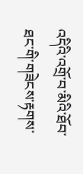འདིའི་འགྲོ་བ་མིའི་ཐོབ་ཐང་གི་གཟེངས་རྟགས་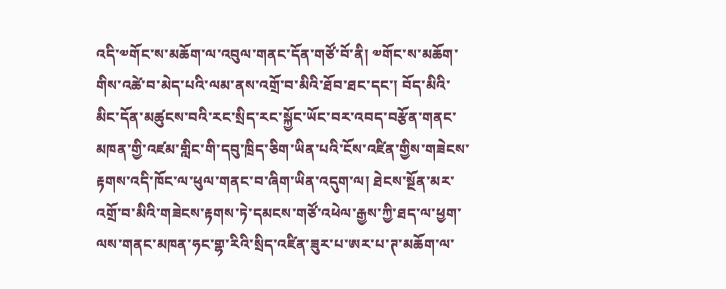འདི་༧གོང་ས་མཆོག་ལ་འབུལ་གནང་དོན་གཙོ་བོ་ནི། ༧གོང་ས་མཆོག་གིས་འཚེ་བ་མེད་པའི་ལམ་ནས་འགྲོ་བ་མིའི་ཐོབ་ཐང་དང་། བོད་མིའི་མིང་དོན་མཚུངས་བའི་རང་སྲིད་རང་སྐྱོང་ཡོང་བར་འབད་བརྩོན་གནང་མཁན་གྱི་འཛམ་གླིང་གི་དབུ་ཁྲིད་ཅིག་ཡིན་པའི་ངོས་འཛིན་གྱིས་གཟེངས་རྟགས་འདི་ཁོང་ལ་ཕུལ་གནང་བ་ཞིག་ཡིན་འདུག་ལ། ཐེངས་སྔོན་མར་འགྲོ་བ་མིའི་གཟེངས་རྟགས་ཏེ་དམངས་གཙོ་འཕེལ་རྒྱས་ཀྱི་ཐད་ལ་ཕྱག་ལས་གནང་མཁན་ཧང་གྷ་རིའི་སྲིད་འཛིན་ཟུར་པ་ཨར་པ་ཊ་མཆོག་ལ་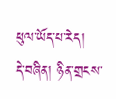ཕུལ་ཡོད་པ་རེད།
དེ་བཞིན། ཉིན་གྲངས་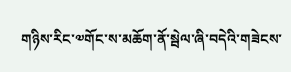གཉིས་རིང་༧གོང་ས་མཆོག་ནོ་སྦེལ་ཞི་བདེའི་གཟེངས་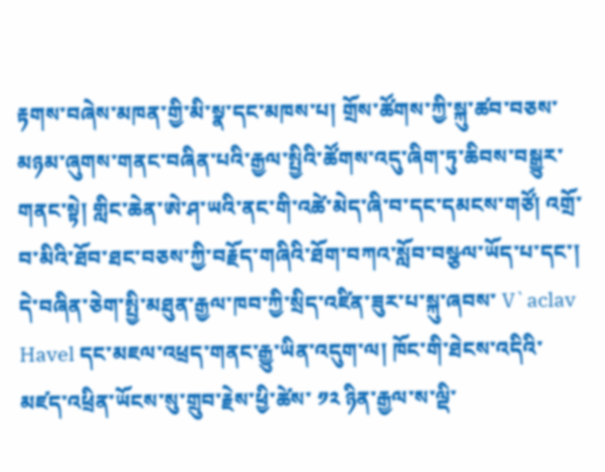རྟགས་བཞེས་མཁན་གྱི་མི་སྣ་དང་མཁས་པ། གྲོས་ཚོགས་ཀྱི་སྐུ་ཚབ་བཅས་མཉམ་ཞུགས་གནང་བཞིན་པའི་རྒྱལ་སྤྱིའི་ཚོགས་འདུ་ཞིག་ཏུ་ཆིབས་བསྒྱུར་གནང་སྟེ། གླིང་ཆེན་ཨེ་ཤ་ཡའི་ནང་གི་འཚེ་མེད་ཞི་བ་དང་དམངས་གཙོ། འགྲོ་བ་མིའི་ཐོབ་ཐང་བཅས་ཀྱི་བརྗོད་གཞིའི་ཐོག་བཀའ་སློབ་བསྩལ་ཡོད་པ་དང་། དེ་བཞིན་ཅེག་སྤྱི་མཐུན་རྒྱལ་ཁབ་ཀྱི་སྲིད་འཛིན་ཟུར་པ་སྐུ་ཞབས་ V`aclav Havel དང་མཇལ་འཕྲད་གནང་རྒྱུ་ཡིན་འདུག་ལ། ཁོང་གི་ཐེངས་འདིའི་མཛད་འཕྲིན་ཡོངས་སུ་གྲུབ་རྗེས་ཕྱི་ཚེས་ ༡༢ ཉིན་རྒྱལ་ས་ལྡི་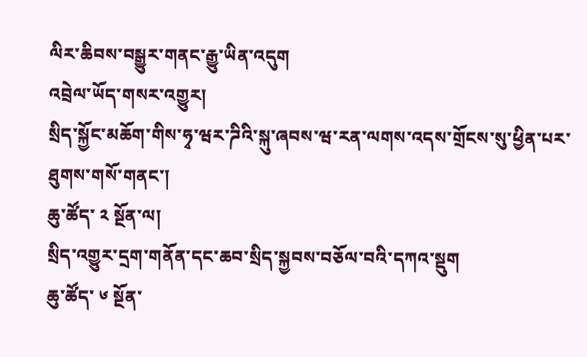ལིར་ཆིབས་བསྒྱུར་གནང་རྒྱུ་ཡིན་འདུག
འབྲེལ་ཡོད་གསར་འགྱུར།
སྲིད་སྐྱོང་མཆོག་གིས་ཧྭ་ཝར་ཌིའི་སྐུ་ཞབས་ཝ་རན་ལགས་འདས་གྲོངས་སུ་ཕྱིན་པར་ཐུགས་གསོ་གནང་།
ཆུ་ཚོད་ ༢ སྔོན་ལ།
སྲིད་འགྱུར་དྲག་གནོན་དང་ཆབ་སྲིད་སྐྱབས་བཅོལ་བའི་དཀའ་སྡུག
ཆུ་ཚོད་ ༦ སྔོན་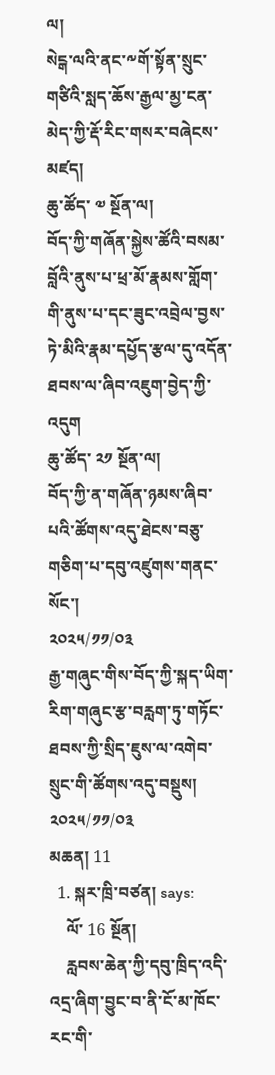ལ།
སེངྒ་ལའི་ནང་༸གོ་སྟོན་སྲུང་གཙིའི་སླད་ཆོས་རྒྱལ་མྱ་ངན་མེད་ཀྱི་རྡོ་རིང་གསར་བཞེངས་མཛད།
ཆུ་ཚོད་ ༧ སྔོན་ལ།
བོད་ཀྱི་གཞོན་སྐྱེས་ཚོའི་བསམ་བློའི་ནུས་པ་ཕྲ་མོ་རྣམས་གློག་གི་ནུས་པ་དང་ཟུང་འབྲེལ་བྱས་ཏེ་མིའི་རྣམ་དཔྱོད་རྩལ་དུ་འདོན་ཐབས་ལ་ཞིབ་འཇུག་བྱེད་ཀྱི་འདུག
ཆུ་ཚོད་ ༢༡ སྔོན་ལ།
བོད་ཀྱི་ན་གཞོན་ཉམས་ཞིབ་པའི་ཚོགས་འདུ་ཐེངས་བཅུ་གཅིག་པ་དབུ་འཛུགས་གནང་སོང་།
༢༠༢༥/༡༡/༠༣
རྒྱ་གཞུང་གིས་བོད་ཀྱི་སྐད་ཡིག་རིག་གཞུང་རྩ་བརླག་ཏུ་གཏོང་ཐབས་ཀྱི་སྲིད་ཇུས་ལ་འགེབ་སྲུང་གི་ཚོགས་འདུ་བསྡུས།
༢༠༢༥/༡༡/༠༣
མཆན། 11
  1. སྐར་ཁྲི་བཙན། says:
    ལོ་ 16 སྔོན།
    རླབས་ཆེན་ཀྱི་དབུ་ཁྲིད་འདི་འདྲ་ཞིག་བྱུང་བ་ནི་ངོ་མ་ཁོང་རང་གི་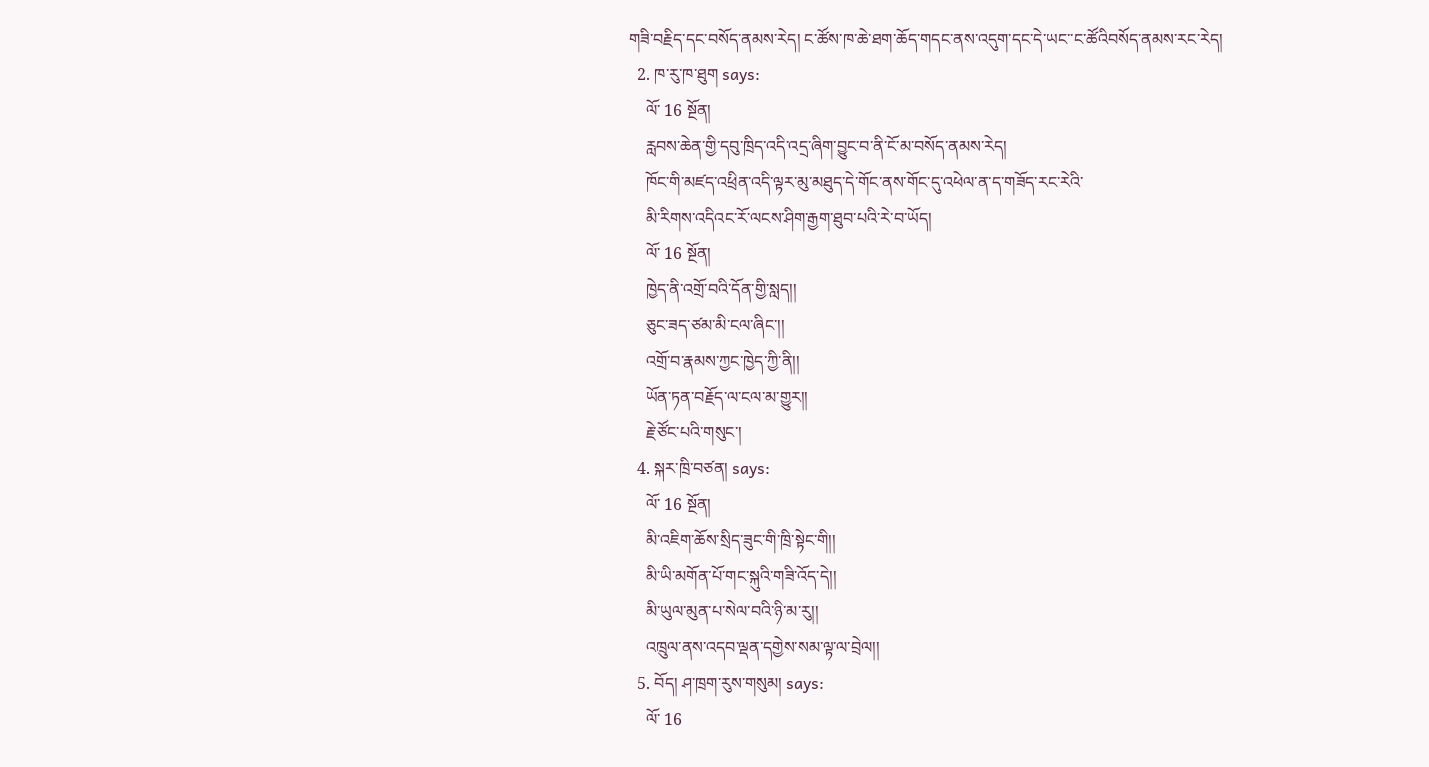གཟི་བརྗིད་དང་བསོད་ནམས་རེད། ང་ཚོས་ཁ་ཆེ་ཐག་ཆོད་གདང་ནས་འདུག་དང་དེ་ཡང་་ང་ཚོའིབསོད་ནམས་རང་རེད།
  2. ཁ་རུ་ཁ་ཐུག says:
    ལོ་ 16 སྔོན།
    རླབས་ཆེན་གྱི་དབུ་ཁྲིད་འདི་འདྲ་ཞིག་བྱུང་བ་ནི་ངོ་མ་བསོད་ནམས་རེད།
    ཁོང་གི་མཛད་འཕྲིན་འདི་ལྟར་མུ་མཐུད་དེ་གོང་ནས་གོང་དུ་འཕེལ་ན་ད་གཟོད་རང་རེའི་
    མི་རིགས་འདིའང་རོ་ལངས་ཤིག་རྒྱག་ཐུབ་པའི་རེ་བ་ཡོད།
    ལོ་ 16 སྔོན།
    ཁྱེད་ནི་འགྲོ་བའི་དོན་གྱི་སླད།།
    ཅུང་ཟད་ཙམ་མི་ངལ་ཞིང་།།
    འགྲོ་བ་རྣམས་ཀྱང་ཁྱེད་ཀྱི་ནི།།
    ཡོན་ཏན་བརྗོད་ལ་ངལ་མ་གྱུར།།
    རྗེ་ཙོང་པའི་གསུང་།
  4. སྐར་ཁྲི་བཙན། says:
    ལོ་ 16 སྔོན།
    མི་འཇིག་ཆོས་སྲིད་ཟུང་གི་ཁྲི་སྟེང་གི།།
    མི་ཡི་མགོན་པོ་གང་སྐུའི་གཟི་འོད་དེ།།
    མི་ཡུལ་མུན་པ་སེལ་བའི་ཉི་མ་རུ།།
    འཁྲུལ་ནས་འདབ་ལྡན་དགྱེས་སམ་ལྟ་ལ་བྲེལ།།
  5. བོད། ཤ་ཁྲག་རུས་གསུམ། says:
    ལོ་ 16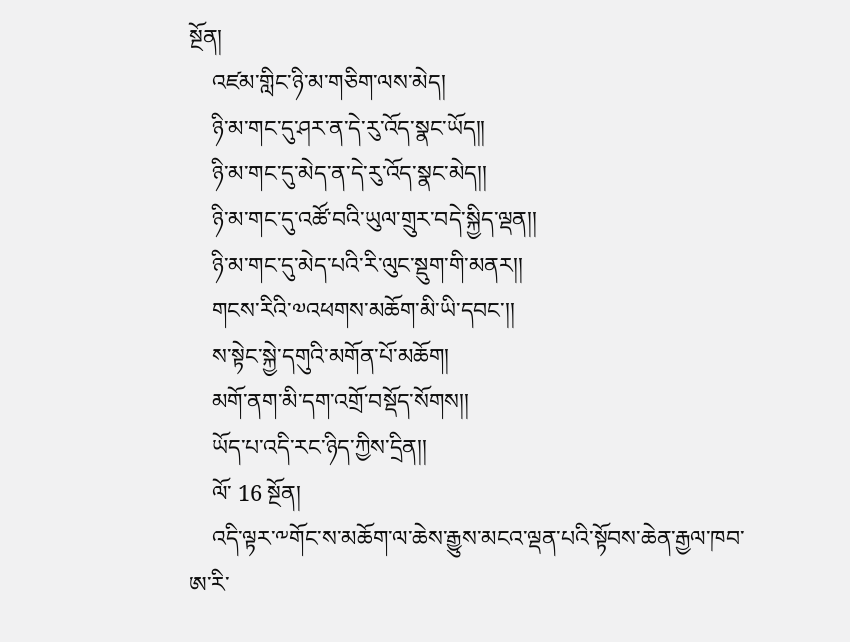སྔོན།
    འཛམ་གླིང་ཉི་མ་གཅིག་ལས་མེད།
    ཉི་མ་གང་དུ་ཤར་ན་དེ་རུ་འོད་སྣང་ཡོད།།
    ཉི་མ་གང་དུ་མེད་ན་དེ་རུ་འོད་སྣང་མེད།།
    ཉི་མ་གང་དུ་འཚོ་བའི་ཡུལ་གྲུར་བདེ་སྐྱིད་ལྡན།།
    ཉི་མ་གང་དུ་མེད་པའི་རི་ལུང་སྡུག་གི་མནར།།
    གངས་རིའི་༧འཕགས་མཆོག་མི་ཡི་དབང་།།
    ས་སྟེང་སྐྱེ་དགུའི་མགོན་པོ་མཆོག།
    མགོ་ནག་མི་དག་འགྲོ་བསྡོད་སོགས།།
    ཡོད་པ་འདི་རང་ཉིད་ཀྱིས་དྲིན།།
    ལོ་ 16 སྔོན།
    འདི་ལྟར་༸གོང་ས་མཆོག་ལ་ཆེས་རྒྱུས་མངའ་ལྡན་པའི་སྟོབས་ཆེན་རྒྱལ་ཁབ་ཨ་རི་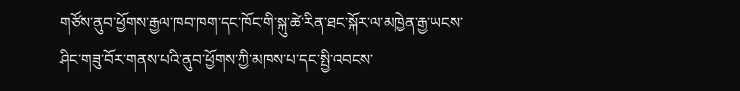གཙོས་ནུབ་ཕྱོགས་རྒྱལ་ཁབ་ཁག་དང་ཁོང་གི་སྐུ་ཚེ་རིན་ཐང་སྐོར་ལ་མཁྱེན་རྒྱ་ཡངས་ཤིང་གཟུ་བོར་གནས་པའི་ནུབ་ཕྱོགས་ཀྱི་མཁས་པ་དང་སྤྱི་འབངས་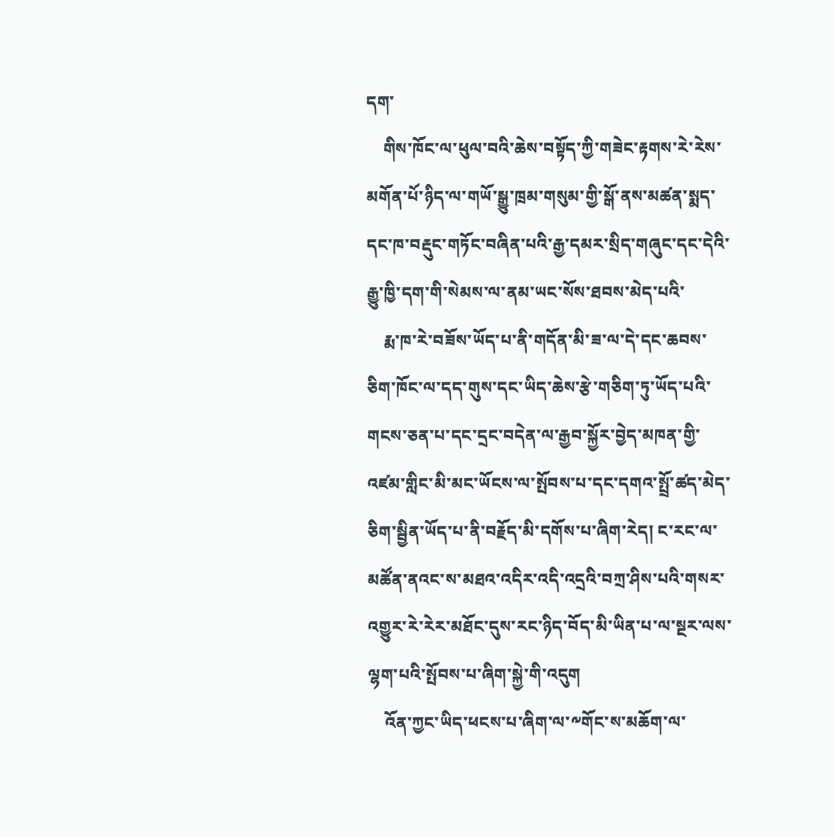དག་
    གིས་ཁོང་ལ་ཕུལ་བའི་ཆེས་བསྟོད་ཀྱི་གཟེང་རྟགས་རེ་རེས་མགོན་པོ་ཉིད་ལ་གཡོ་སྒྱུ་ཁྲམ་གསུམ་གྱི་སྒོ་ནས་མཚན་སྨད་དང་ཁ་བརྡུང་གཏོང་བཞིན་པའི་རྒྱ་དམར་སྲིད་གཞུང་དང་དེའི་རྒྱུ་ཁྱི་དག་གི་སེམས་ལ་ནམ་ཡང་སོས་ཐབས་མེད་པའི་
    རྨ་ཁ་རེ་བཟོས་ཡོད་པ་ནི་གདོན་མི་ཟ་ལ་དེ་དང་ཆབས་ཅིག་ཁོང་ལ་དད་གུས་དང་ཡིད་ཆེས་རྩེ་གཅིག་ཏུ་ཡོད་པའི་གངས་ཅན་པ་དང་དྲང་བདེན་ལ་རྒྱབ་སྐྱོར་བྱེད་མཁན་གྱི་འཛམ་གླིང་མི་མང་ཡོངས་ལ་སྤོབས་པ་དང་དགའ་སྤྲོ་ཚད་མེད་ཅིག་སྦྱིན་ཡོད་པ་ནི་བརྗོད་མི་དགོས་པ་ཞིག་རེད། ང་རང་ལ་མཚོན་ནའང་ས་མཐའ་འདིར་འདི་འདྲའི་བཀྲ་ཤིས་པའི་གསར་འགྱུར་རེ་རེར་མཐོང་དུས་རང་ཉིད་བོད་མི་ཡིན་པ་ལ་སྔར་ལས་ལྷག་པའི་སྤོབས་པ་ཞིག་སྐྱེ་གི་འདུག
    འོན་ཀྱང་ཡིད་ཕངས་པ་ཞིག་ལ་༸གོང་ས་མཆོག་ལ་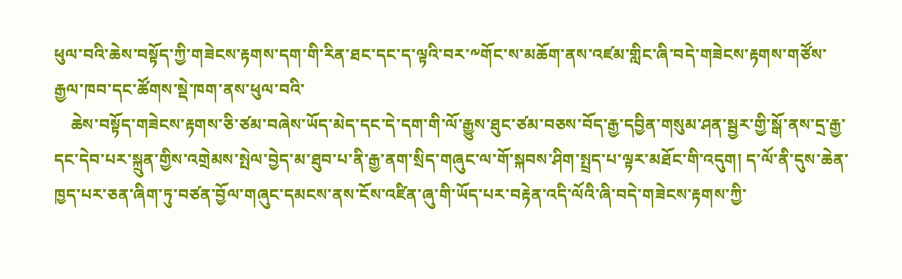ཕུལ་བའི་ཆེས་བསྟོད་ཀྱི་གཟེངས་རྟགས་དག་གི་རིན་ཐང་དང་ད་ལྟའི་བར་༸གོང་ས་མཆོག་ནས་འཛམ་གླིང་ཞི་བདེ་གཟེངས་རྟགས་གཙོས་རྒྱལ་ཁབ་དང་ཚོགས་སྡེ་ཁག་ནས་ཕུལ་བའི་
    ཆེས་བསྟོད་གཟེངས་རྟགས་ཅི་ཙམ་བཞེས་ཡོད་མེད་དང་དེ་དག་གི་ལོ་རྒྱུས་ཐུང་ཙམ་བཅས་བོད་རྒྱ་དབྱིན་གསུམ་ཤན་སྦྱར་གྱི་སྒོ་ནས་དྲ་རྒྱ་དང་དེབ་པར་སྐྲུན་གྱིས་འགྲེམས་སྤེལ་བྱེད་མ་ཐུབ་པ་ནི་རྒྱ་ནག་སྲིད་གཞུང་ལ་གོ་སྐབས་ཤིག་སྤྲད་པ་ལྟར་མཐོང་གི་འདུག། ད་ལོ་ནི་དུས་ཆེན་ཁྱད་པར་ཅན་ཞིག་ཏུ་བཙན་བྱོལ་གཞུང་དམངས་ནས་ངོས་འཛིན་ཞུ་གི་ཡོད་པར་བརྟེན་འདི་ལོའི་ཞི་བདེ་གཟེངས་རྟགས་ཀྱི་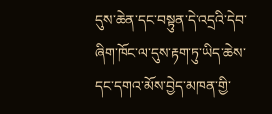དུས་ཆེན་དང་བསྟུན་དེ་འདྲའི་དེབ་ཞིག་ཁོང་ལ་དུས་རྟག་ཏུ་ཡིད་ཆེས་དང་དགའ་མོས་བྱེད་མཁན་གྱི་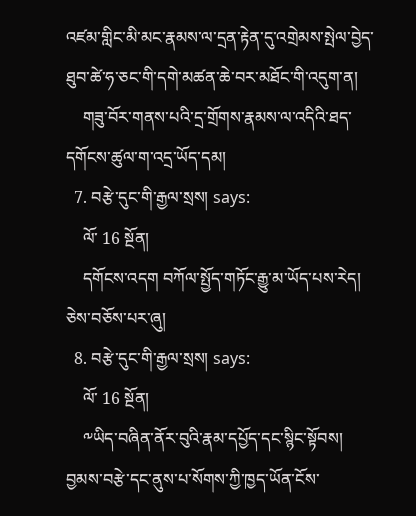འཛམ་གླིང་མི་མང་རྣམས་ལ་དྲན་རྟེན་དུ་འགྲེམས་སྤེལ་བྱེད་ཐུབ་ཚེ་ཧ་ཅང་གི་དགེ་མཚན་ཆེ་བར་མཐོང་གི་འདུག་ན།
    གཟུ་བོར་གནས་པའི་དྲ་གྲོགས་རྣམས་ལ་འདིའི་ཐད་དགོངས་ཚུལ་ག་འདྲ་ཡོད་དམ།
  7. བརྩེ་དུང་གི་རྒྱལ་སྲས། says:
    ལོ་ 16 སྔོན།
    དགོངས་འདག བཀོལ་སྤྱོད་གཏོང་རྒྱུ་མ་ཡོད་པས་རེད། ཅེས་བཅོས་པར་ཞུ།
  8. བརྩེ་དུང་གི་རྒྱལ་སྲས། says:
    ལོ་ 16 སྔོན།
    ༸ཡིད་བཞིན་ནོར་བུའི་རྣམ་དཔྱོད་དང་སྙིང་སྟོབས། བྱམས་བརྩེ་དང་ནུས་པ་སོགས་ཀྱི་ཁྱད་ཡོན་ངོས་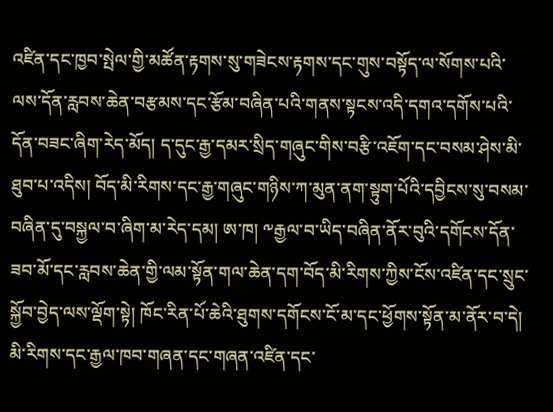འཛིན་དང་ཁྱབ་སྤེལ་གྱི་མཚོན་རྟགས་སུ་གཟེངས་རྟགས་དང་གུས་བསྟོད་ལ་སོགས་པའི་ལས་དོན་རླབས་ཆེན་བརྩམས་དང་རྩོམ་བཞིན་པའི་གནས་སྟངས་འདི་དགའ་དགོས་པའི་དོན་བཟང་ཞིག་རེད་མོད། ད་དུང་རྒྱ་དམར་སྲིད་གཞུང་གིས་བརྩི་འཇོག་དང་བསམ་ཤེས་མི་ཐུབ་པ་འདིས། བོད་མི་རིགས་དང་རྒྱ་གཞུང་གཉིས་ཀ་མུན་ནག་སྟུག་པོའི་དབྱིངས་སུ་བསམ་བཞིན་དུ་བསྐྱལ་བ་ཞིག་མ་རེད་དམ། ཨ་ཁ། ༸རྒྱལ་བ་ཡིད་བཞིན་ནོར་བུའི་དགོངས་དོན་ཟབ་མོ་དང་རླབས་ཆེན་གྱི་ལམ་སྟོན་གལ་ཆེན་དག་བོད་མི་རིགས་ཀྱིས་ངོས་འཛིན་དང་སྲུང་སྐྱོབ་བྱེད་ལས་ལྡོག་སྟེ། ཁོང་རིན་པོ་ཆེའི་ཐུགས་དགོངས་ངོ་མ་དང་ཕྱོགས་སྟོན་མ་ནོར་བ་དེ། མི་རིགས་དང་རྒྱལ་ཁབ་གཞན་དང་གཞན་འཛིན་དང་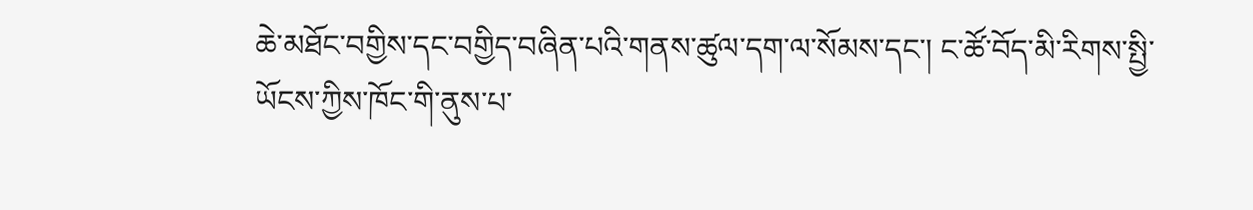ཆེ་མཐོང་བགྱིས་དང་བགྱིད་བཞིན་པའི་གནས་ཚུལ་དག་ལ་སོམས་དང་། ང་ཚོ་བོད་མི་རིགས་སྤྱི་ཡོངས་ཀྱིས་ཁོང་གི་ནུས་པ་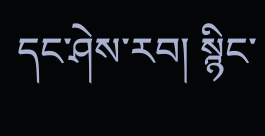དང་ཤེས་རབ། སྙིང་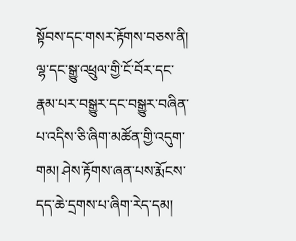སྟོབས་དང་གསར་རྟོགས་བཅས་ནི། ལྷ་དང་སྒྱུ་འཕྲུལ་གྱི་ངོ་བོར་དང་རྣམ་པར་བསྒྱུར་དང་བསྒྱུར་བཞིན་པ་འདིས་ཅི་ཞིག་མཚོན་གྱི་འདུག་གམ། ཤེས་རྟོགས་ཞན་པས་རྨོངས་དད་ཆེ་དྲགས་པ་ཞིག་རེད་དམ།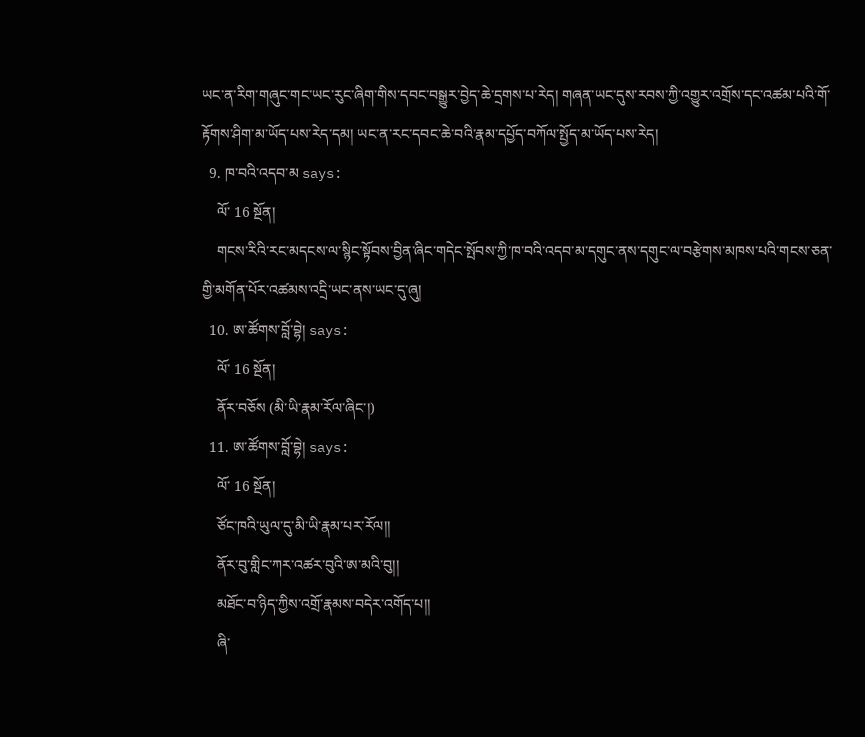ཡང་ན་རིག་གཞུང་གང་ཡང་རུང་ཞིག་གིས་དབང་བསྒྱུར་བྱེད་ཆེ་དྲགས་པ་རེད། གཞན་ཡང་དུས་རབས་ཀྱི་འགྱུར་འགྲོས་དང་འཚམ་པའི་གོ་རྟོགས་ཤིག་མ་ཡོད་པས་རེད་དམ། ཡང་ན་རང་དབང་ཆེ་བའི་རྣམ་དཔྱོད་བཀོལ་སྤྱོད་མ་ཡོད་པས་རེད།
  9. ཁ་བའི་འདབ་མ says:
    ལོ་ 16 སྔོན།
    གངས་རིའི་རང་མདངས་ལ་སྙིང་སྟོབས་བྱིན་ཞིང་གདེང་སྤོབས་ཀྱི་ཁ་བའི་འདབ་མ་དགུང་ནས་དགུང་ལ་བརྩེགས་མཁས་པའི་གངས་ཅན་གྱི་མགོན་པོར་འཚམས་འདྲི་ཡང་ནས་ཡང་དུ་ཞུ།
  10. ཨ་ཚོགས་བློ་བྷེ། says:
    ལོ་ 16 སྔོན།
    ནོར་བཅོས (མི་ཡི་རྣམ་རོལ་ཞིང་།)
  11. ཨ་ཚོགས་བློ་བྷེ། says:
    ལོ་ 16 སྔོན།
    ཙོང་ཁའི་ཡུལ་དུ་མི་ཡི་རྣམ་པར་རོལ།།
    ནོར་བུ་གླིང་ཀར་འཚར་བུའི་ཨ་མའི་བུ།།
    མཐོང་བ་ཉིད་ཀྱིས་འགྲོ་རྣམས་བདེར་འགོད་པ།།
    ཞི་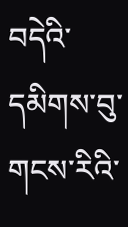བདེའི་དམིགས་བུ་གངས་རིའི་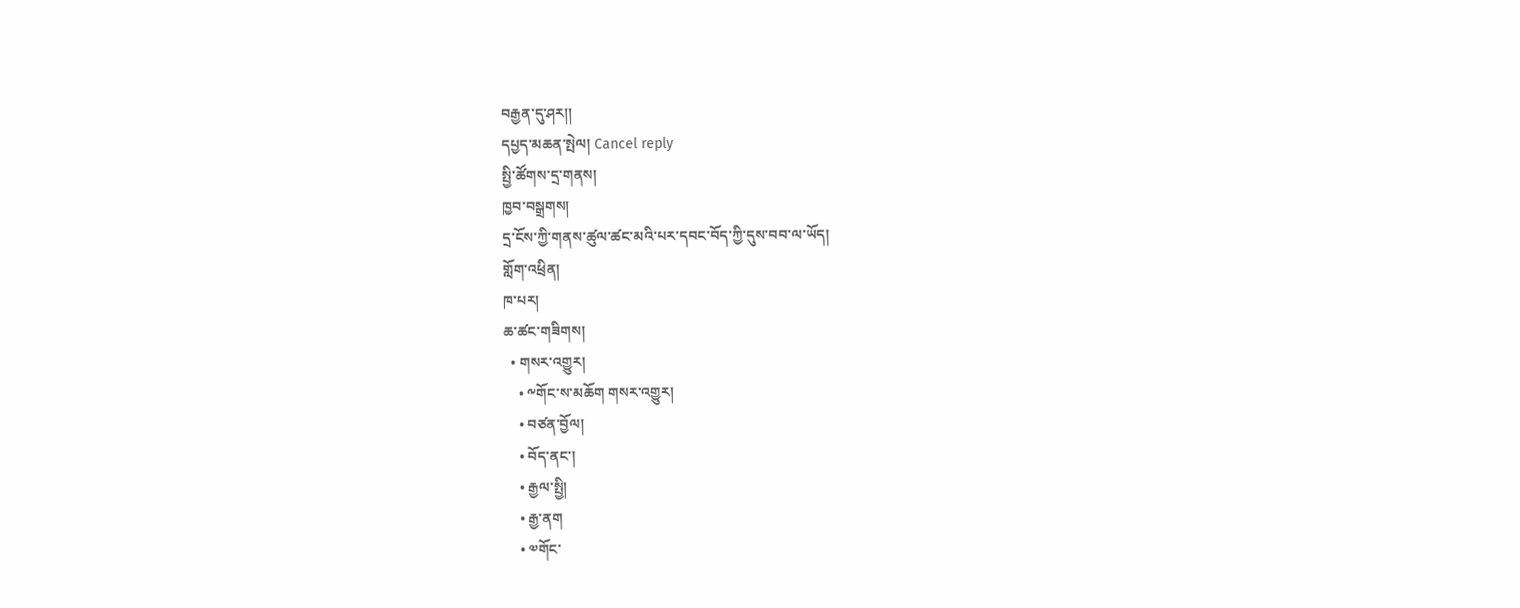བརྒྱན་དུ་ཤར།།
དཔྱད་མཆན་སྤེལ། Cancel reply
སྤྱི་ཚོགས་དྲ་གནས།
ཁྱབ་བསྒྲགས།
དྲ་ངོས་ཀྱི་གནས་ཚུལ་ཚང་མའི་པར་དབང་བོད་ཀྱི་དུས་བབ་ལ་ཡོད།
གློག་འཕྲིན།
ཁ་པར།
ཆ་ཚང་གཟིགས།
  • གསར་འགྱུར།
    • ༸གོང་ས་མཆོག གསར་འགྱུར།
    • བཙན་བྱོལ།
    • བོད་ནང་།
    • རྒྱལ་སྤྱི།
    • རྒྱ་ནག
    • ༧གོང་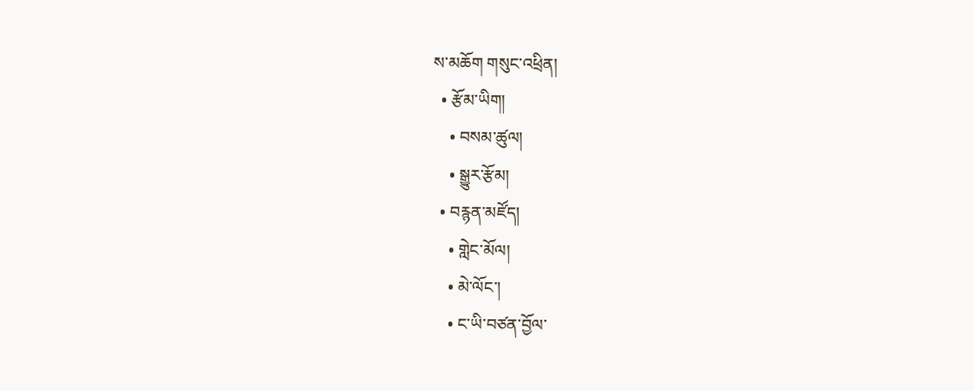ས་མཆོག གསུང་འཕྲིན།
  • རྩོམ་ཡིག།
    • བསམ་ཚུལ།
    • སྒྱུར་རྩོམ།
  • བརྙན་མཛོད།
    • གླེང་མོལ།
    • མེ་ལོང་།
    • ང་ཡི་བཙན་བྱོལ་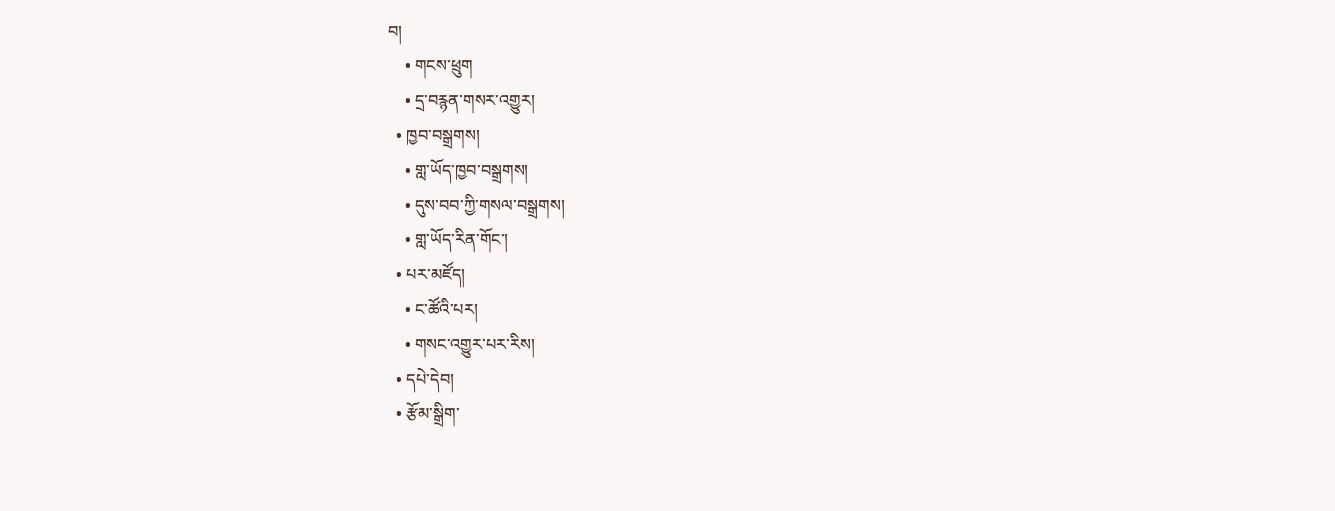བ།
    • གངས་ཕྲུག
    • དྲ་བརྙན་གསར་འགྱུར།
  • ཁྱབ་བསྒྲགས།
    • གླ་ཡོད་ཁྱབ་བསྒྲགས།
    • དུས་བབ་ཀྱི་གསལ་བསྒྲགས།
    • གླ་ཡོད་རིན་གོང་།
  • པར་མཛོད།
    • ང་ཚོའི་པར།
    • གསང་འགྱུར་པར་རིས།
  • དཔེ་དེབ།
  • རྩོམ་སྒྲིག་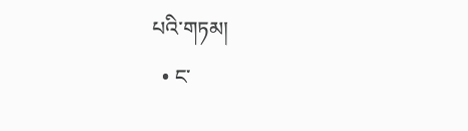པའི་གཏམ།
  • ང་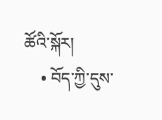ཚོའི་སྐོར།
    • བོད་ཀྱི་དུས་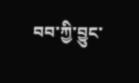བབ་ཀྱི་བྱུང་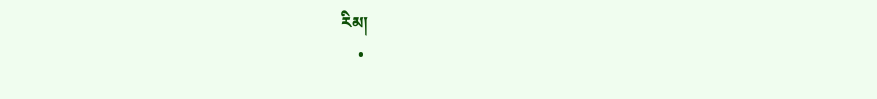རིམ།
    •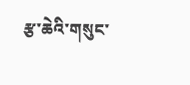རྩ་ཆེའི་གསུང་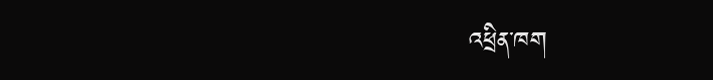འཕྲིན་ཁག